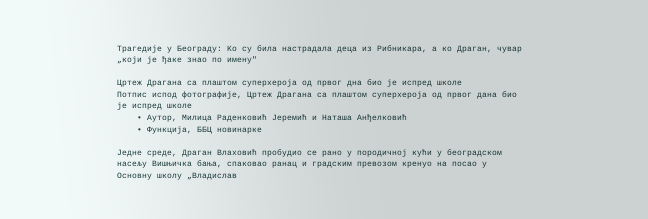Трагедије у Београду: Ко су била настрадала деца из Рибникара, а ко Драган, чувар „који је ђаке знао по имену"

Цртеж Драгана са плаштом суперхероја од првог дна био је испред школе
Потпис испод фотографије, Цртеж Драгана са плаштом суперхероја од првог дана био је испред школе
    • Аутор, Милица Раденковић Јеремић и Наташа Анђелковић
    • Функција, ББЦ новинарке

Једне среде, Драган Влаховић пробудио се рано у породичној кући у београдском насељу Вишњичка бања, спаковао ранац и градским превозом кренуо на посао у Основну школу „Владислав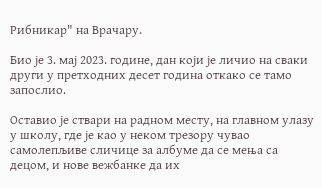Рибникар" на Врачару.

Био је 3. мај 2023. године, дан који је личио на сваки други у претходних десет година откако се тамо запослио.

Оставио је ствари на радном месту, на главном улазу у школу, где је као у неком трезору чувао самолепљиве сличице за албуме да се мења са децом, и нове вежбанке да их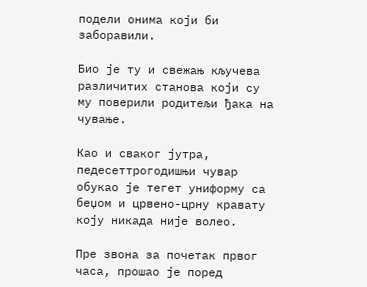подели онима који би заборавили.

Био је ту и свежањ кључева различитих станова који су му поверили родитељи ђака на чување.

Као и сваког јутра, педесеттрогодишњи чувар обукао је тегет униформу са беџом и црвено-црну кравату коју никада није волео.

Пре звона за почетак првог часа, прошао је поред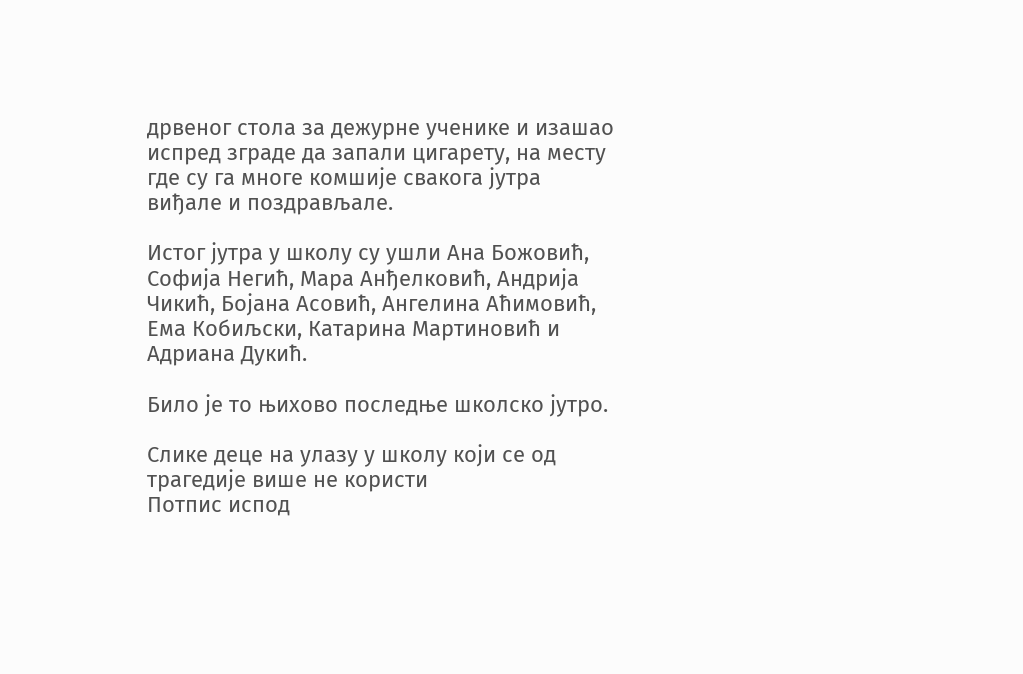дрвеног стола за дежурне ученике и изашао испред зграде да запали цигарету, на месту где су га многе комшије свакога јутра виђале и поздрављале.

Истог јутра у школу су ушли Ана Божовић, Софија Негић, Мара Анђелковић, Андрија Чикић, Бојана Асовић, Ангелина Аћимовић, Ема Кобиљски, Катарина Мартиновић и Адриана Дукић.

Било је то њихово последње школско јутро.

Слике деце на улазу у школу који се од трагедије више не користи
Потпис испод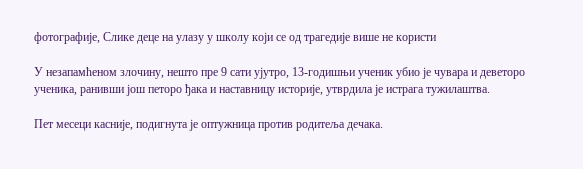фотографије, Слике деце на улазу у школу који се од трагедије више не користи

У незапамћеном злочину, нешто пре 9 сати ујутро, 13-годишњи ученик убио је чувара и деветоро ученика, ранивши још петоро ђака и наставницу историје, утврдила је истрага тужилаштва.

Пет месеци касније, подигнута је оптужница против родитеља дечака.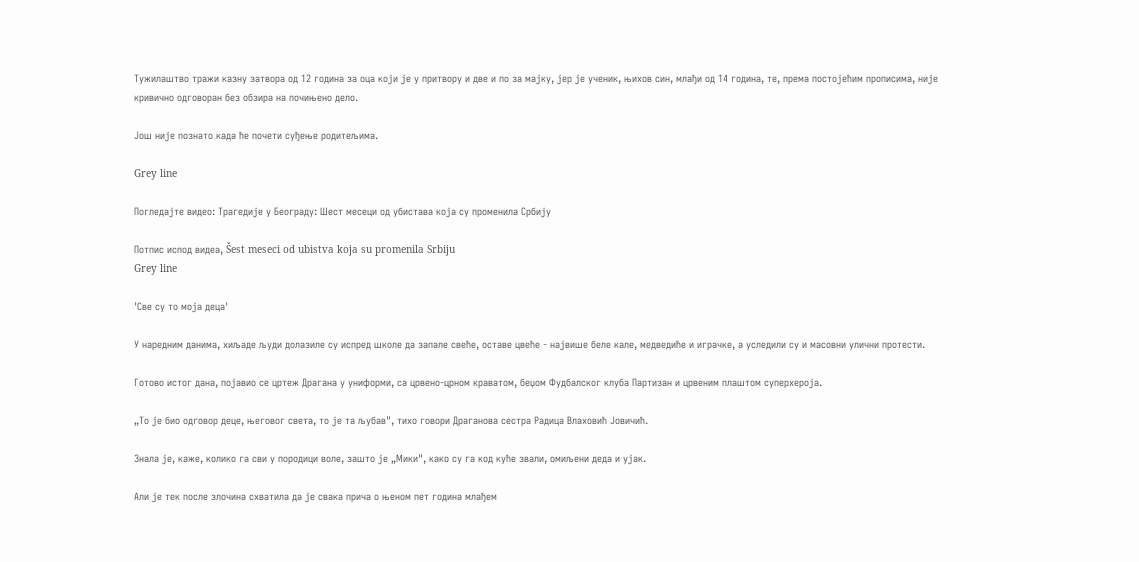Тужилаштво тражи казну затвора од 12 година за оца који је у притвору и две и по за мајку, јер је ученик, њихов син, млађи од 14 година, те, према постојећим прописима, није кривично одговоран без обзира на почињено дело.

Још није познато када ће почети суђење родитељима.

Grey line

Погледајте видео: Трагедије у Београду: Шест месеци од убистава која су променила Србију

Потпис испод видеа, Šest meseci od ubistva koja su promenila Srbiju
Grey line

'Све су то моја деца'

У наредним данима, хиљаде људи долазиле су испред школе да запале свеће, оставе цвеће - највише беле кале, медведиће и играчке, а уследили су и масовни улични протести.

Готово истог дана, појавио се цртеж Драгана у униформи, са црвено-црном краватом, беџом Фудбалског клуба Партизан и црвеним плаштом суперхероја.

„То је био одговор деце, његовог света, то је та љубав", тихо говори Драганова сестра Радица Влаховић Јовичић.

Знала је, каже, колико га сви у породици воле, зашто је „Мики", како су га код куће звали, омиљени деда и ујак.

Али је тек после злочина схватила да је свака прича о њеном пет година млађем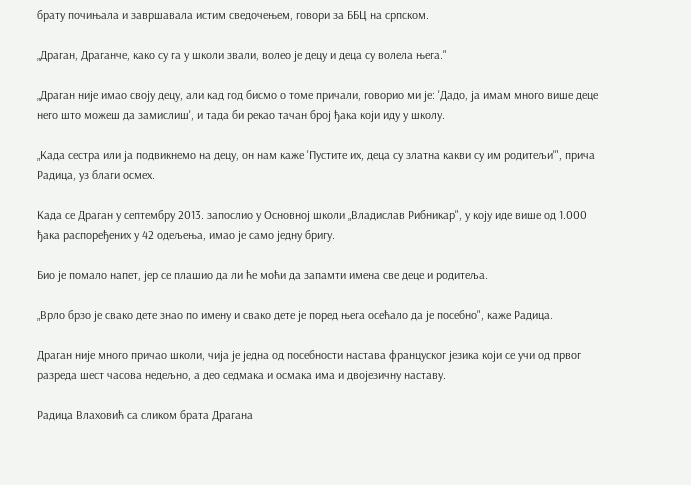брату почињала и завршавала истим сведочењем, говори за ББЦ на српском.

„Драган, Драганче, како су га у школи звали, волео је децу и деца су волела њега."

„Драган није имао своју децу, али кад год бисмо о томе причали, говорио ми је: 'Дадо, ја имам много више деце него што можеш да замислиш', и тада би рекао тачан број ђака који иду у школу.

„Када сестра или ја подвикнемо на децу, он нам каже 'Пустите их, деца су златна какви су им родитељи'", прича Радица, уз благи осмех.

Када се Драган у септембру 2013. запослио у Основној школи „Владислав Рибникар", у коју иде више од 1.000 ђака распоређених у 42 одељења, имао је само једну бригу.

Био је помало напет, јер се плашио да ли ће моћи да запамти имена све деце и родитеља.

„Врло брзо је свако дете знао по имену и свако дете је поред њега осећало да је посебно", каже Радица.

Драган није много причао школи, чија је једна од посебности настава француског језика који се учи од првог разреда шест часова недељно, а део седмака и осмака има и двојезичну наставу.

Радица Влаховић са сликом брата Драгана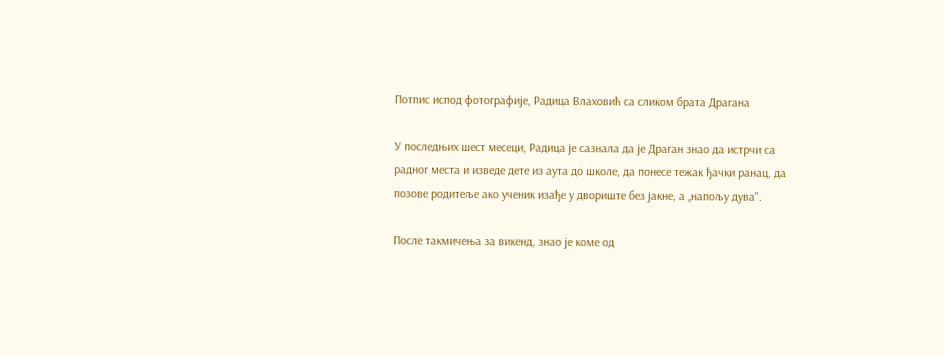Потпис испод фотографије, Радица Влаховић са сликом брата Драгана

У последњих шест месеци, Радица је сазнала да је Драган знао да истрчи са радног места и изведе дете из аута до школе, да понесе тежак ђачки ранац, да позове родитеље ако ученик изађе у двориште без јакне, а „напољу дува".

После такмичења за викенд, знао је коме од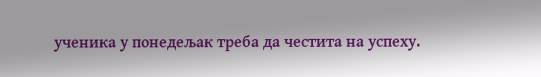ученика у понедељак треба да честита на успеху.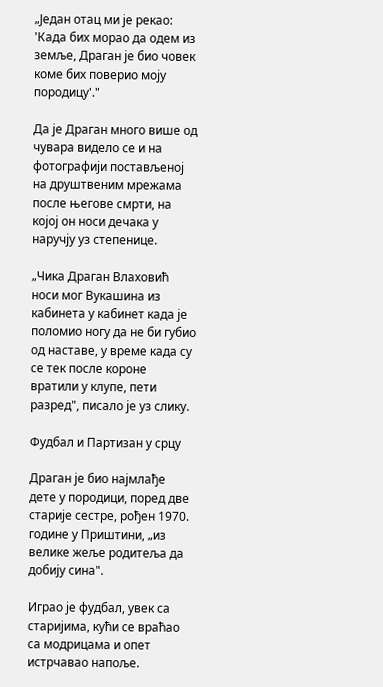„Један отац ми је рекао: 'Када бих морао да одем из земље, Драган је био човек коме бих поверио моју породицу'."

Да је Драган много више од чувара видело се и на фотографији постављеној на друштвеним мрежама после његове смрти, на којој он носи дечака у наручју уз степенице.

„Чика Драган Влаховић носи мог Вукашина из кабинета у кабинет када је поломио ногу да не би губио од наставе, у време када су се тек после короне вратили у клупе, пети разред", писало је уз слику.

Фудбал и Партизан у срцу

Драган је био најмлађе дете у породици, поред две старије сестре, рођен 1970. године у Приштини, „из велике жеље родитеља да добију сина".

Играо је фудбал, увек са старијима, кући се враћао са модрицама и опет истрчавао напоље.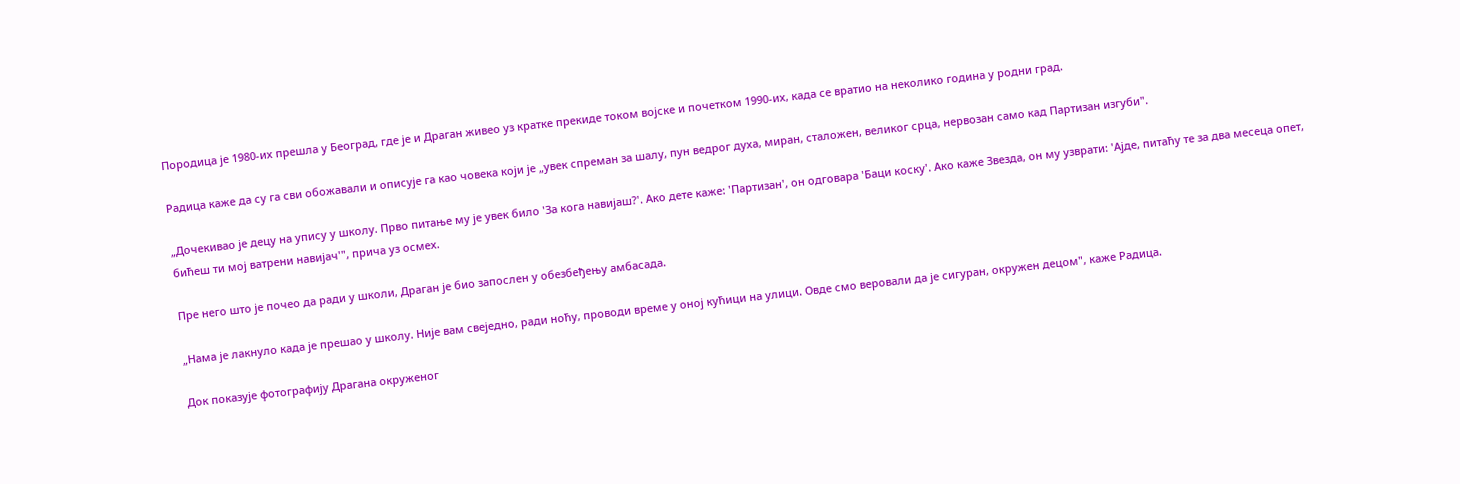Породица је 1980-их прешла у Београд, где је и Драган живео уз кратке прекиде током војске и почетком 1990-их, када се вратио на неколико година у родни град.

Радица каже да су га сви обожавали и описује га као човека који је „увек спреман за шалу, пун ведрог духа, миран, сталожен, великог срца, нервозан само кад Партизан изгуби".

„Дочекивао је децу на упису у школу. Прво питање му је увек било 'За кога навијаш?'. Ако дете каже: 'Партизан', он одговара 'Баци коску'. Ако каже Звезда, он му узврати: 'Ајде, питаћу те за два месеца опет, бићеш ти мој ватрени навијач'", прича уз осмех.

Пре него што је почео да ради у школи, Драган је био запослен у обезбеђењу амбасада.

„Нама је лакнуло када је прешао у школу. Није вам свеједно, ради ноћу, проводи време у оној кућици на улици. Овде смо веровали да је сигуран, окружен децом", каже Радица.

Док показује фотографију Драгана окруженог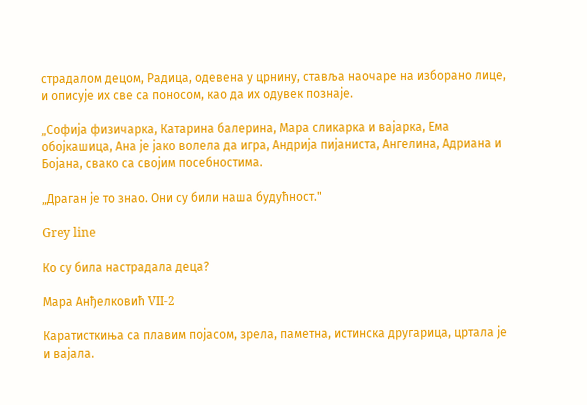страдалом децом, Радица, одевена у црнину, ставља наочаре на изборано лице, и описује их све са поносом, као да их одувек познаје.

„Софија физичарка, Катарина балерина, Мара сликарка и вајарка, Ема обојкашица, Ана је јако волела да игра, Андрија пијаниста, Ангелина, Адриана и Бојана, свако са својим посебностима.

„Драган је то знао. Они су били наша будућност."

Grey line

Ко су била настрадала деца?

Мара Анђелковић VII-2

Каратисткиња са плавим појасом, зрела, паметна, истинска другарица, цртала је и вајала.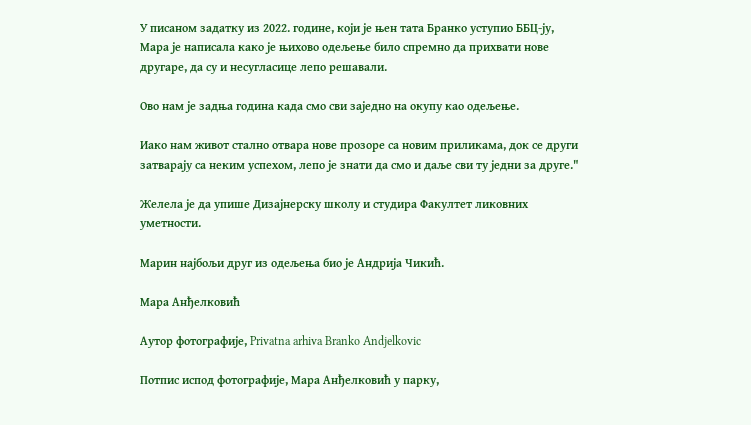У писаном задатку из 2022. године, који је њен тата Бранко уступио ББЦ-ју, Мара је написала како је њихово одељење било спремно да прихвати нове другаре, да су и несугласице лепо решавали.

Ово нам је задња година када смо сви заједно на окупу као одељење.

Иако нам живот стално отвара нове прозоре са новим приликама, док се други затварају са неким успехом, лепо је знати да смо и даље сви ту једни за друге."

Желела је да упише Дизајнерску школу и студира Факултет ликовних уметности.

Марин најбољи друг из одељења био је Андрија Чикић.

Мара Анђелковић

Аутор фотографије, Privatna arhiva Branko Andjelkovic

Потпис испод фотографије, Мара Анђелковић у парку,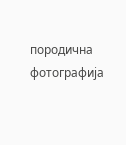породична фотографија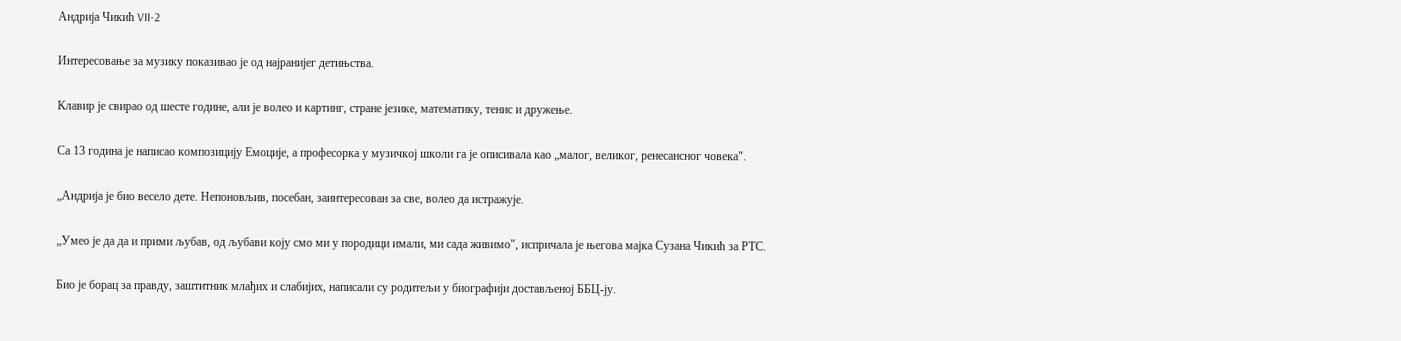Андрија Чикић VII-2

Интересовање за музику показивао је од најранијег детињства.

Клавир је свирао од шесте године, али је волео и картинг, стране језике, математику, тенис и дружење.

Са 13 година је написао композицију Емоције, а професорка у музичкој школи га је описивала као „малог, великог, ренесансног човека".

„Андрија је био весело дете. Непоновљив, посебан, заинтересован за све, волео да истражује.

„Умео је да да и прими љубав, од љубави коју смо ми у породици имали, ми сада живимо", испричала је његова мајка Сузана Чикић за РТС.

Био је борац за правду, заштитник млађих и слабијих, написали су родитељи у биографији достављеној ББЦ-ју.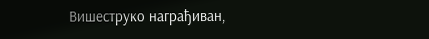Вишеструко награђиван,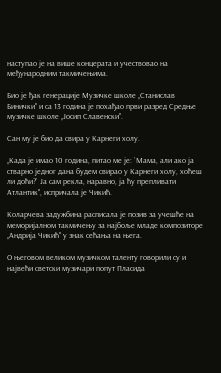наступао је на више концерата и учествовао на међународним такмичењима.

Био је ђак генерације Музичке школе „Станислав Бинички" и са 13 година је похађао први разред Средње музичке школе „Јосип Славенски".

Сан му је био да свира у Карнеги холу.

„Када је имао 10 година, питао ме је: `Мама, али ако ја стварно једног дана будем свирао у Карнеги холу, хоћеш ли доћи?` Ја сам рекла, наравно, ја ћу препливати Атлантик", испричала је Чикић.

Коларчева задужбина расписала је позив за учешће на меморијалном такмичењу за најбоље младе композиторе „Андрија Чикић" у знак сећања на њега.

О његовом великом музичком таленту говорили су и највећи светски музичари попут Пласида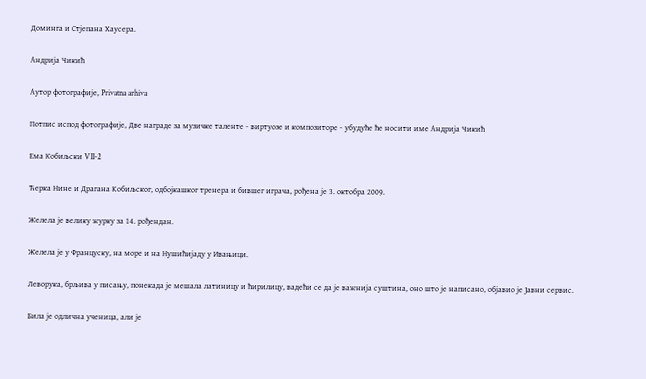Доминга и Стјепана Хаусера.

Андрија Чикић

Аутор фотографије, Privatna arhiva

Потпис испод фотографије, Две награде за музичке таленте - виртуозе и композиторе - убудуће ће носити име Андрија Чикић

Ема Кобиљски VII-2

Ћерка Нине и Драгана Kобиљског, одбојкашког тренера и бившег играча, рођена је 3. октобра 2009.

Желела је велику журку за 14. рођендан.

Желела је у Француску, на море и на Нушићијаду у Ивањици.

Леворука, брљива у писању, понекада је мешала латиницу и ћирилицу, вадећи се да је важнија суштина, оно што је написано, објавио је Јавни сервис.

Била је одлична ученица, али је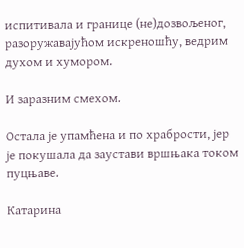испитивала и границе (не)дозвољеног, разоружавајућом искреношћу, ведрим духом и хумором.

И заразним смехом.

Остала је упамћена и по храбрости, јер је покушала да заустави вршњака током пуцњаве.

Катарина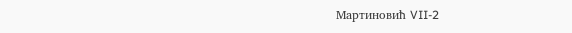Мартиновић VII-2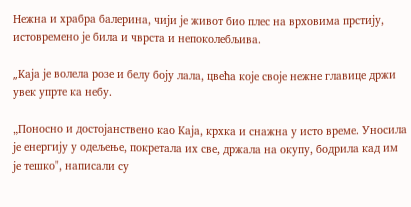Нежна и храбра балерина, чији је живот био плес на врховима прстију, истовремено је била и чврста и непоколебљива.

„Kаја је волела розе и белу боју лала, цвећа које своје нежне главице држи увек упрте ка небу.

„Поносно и достојанствено као Kаја, крхка и снажна у исто време. Уносила је енергију у одељење, покретала их све, држала на окупу, бодрила кад им је тешко", написали су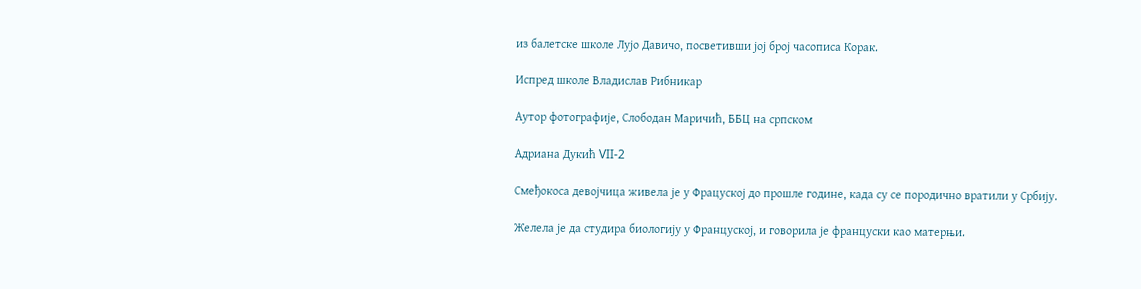из балетске школе Лујо Давичо, посветивши јој број часописа Корак.

Испред школе Владислав Рибникар

Аутор фотографије, Слободан Маричић, ББЦ на српском

Адриана Дукић VII-2

Смеђокоса девојчица живела је у Фрацуској до прошле године, када су се породично вратили у Србију.

Желела је да студира биологију у Француској, и говорила је француски као матерњи.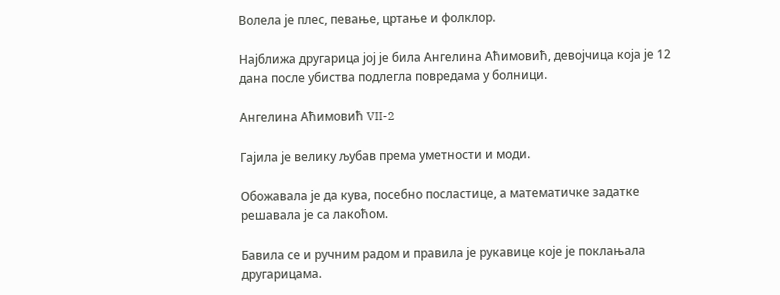Волела је плес, певање, цртање и фолклор.

Најближа другарица јој је била Ангелина Аћимовић, девојчица која је 12 дана после убиства подлегла повредама у болници.

Ангелина Аћимовић VII-2

Гајила је велику љубав према уметности и моди.

Обожавала је да кува, посебно посластице, а математичке задатке решавала је са лакоћом.

Бавила се и ручним радом и правила је рукавице које је поклањала другарицама.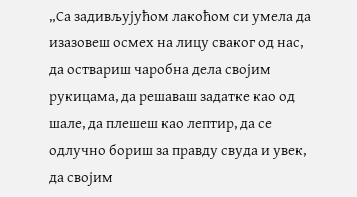„Са задивљујућом лакоћом си умела да изазовеш осмех на лицу сваког од нас, да оствариш чаробна дела својим рукицама, да решаваш задатке као од шале, да плешеш као лептир, да се одлучно бориш за правду свуда и увек, да својим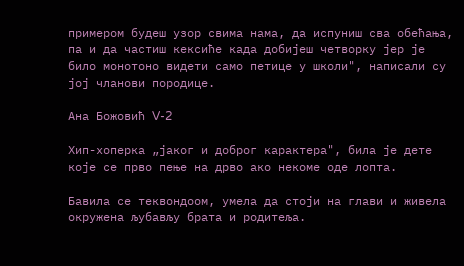примером будеш узор свима нама, да испуниш сва обећања, па и да частиш кексиће када добијеш четворку јер је било монотоно видети само петице у школи", написали су јој чланови породице.

Ана Божовић V-2

Хип-хоперка „јаког и доброг карактера", била је дете које се прво пење на дрво ако некоме оде лопта.

Бавила се теквондоом, умела да стоји на глави и живела окружена љубављу брата и родитеља.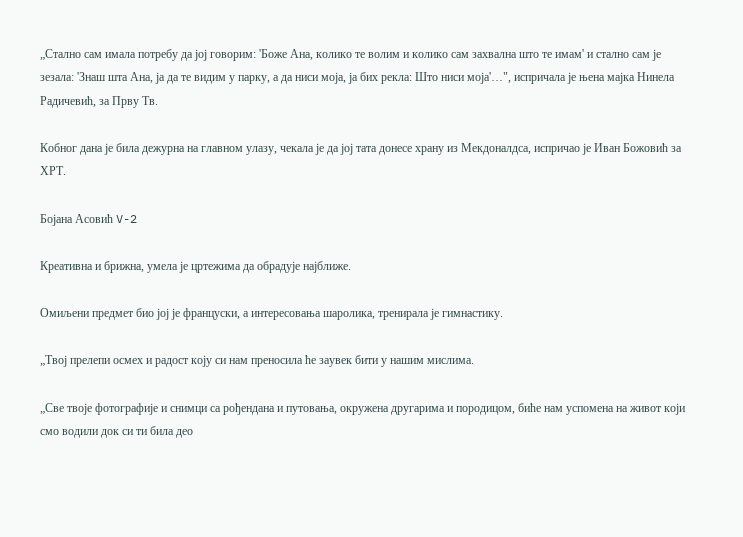„Стално сам имала потребу да јој говорим: 'Боже Ана, колико те волим и колико сам захвална што те имам' и стално сам је зезала: 'Знаш шта Ана, ја да те видим у парку, а да ниси моја, ја бих рекла: Што ниси моја'…", испричала је њена мајка Нинела Радичевић, за Прву Тв.

Кобног дана је била дежурна на главном улазу, чекала је да јој тата донесе храну из Мекдоналдса, испричао је Иван Божовић за ХРТ.

Бојана Асовић V-2

Креативна и брижна, умела је цртежима да обрадује најближе.

Омиљени предмет био јој је француски, а интересовања шаролика, тренирала је гимнастику.

„Твој прелепи осмех и радост коју си нам преносила ће заувек бити у нашим мислима.

„Све твоје фотографије и снимци са рођендана и путовања, окружена другарима и породицом, биће нам успомена на живот који смо водили док си ти била део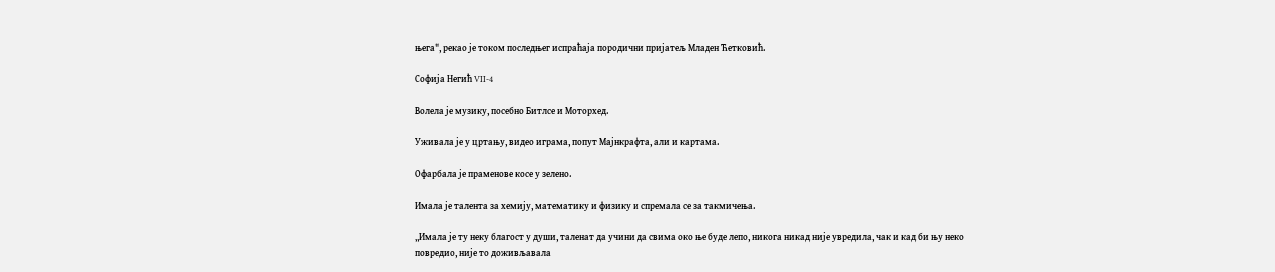њега", рекао је током последњег испраћаја породични пријатељ Младен Ћетковић.

Софија Негић VII-4

Волела је музику, посебно Битлсе и Моторхед.

Уживала је у цртању, видео играма, попут Мајнкрафта, али и картама.

Офарбала је праменове косе у зелено.

Имала је талента за хемију, математику и физику и спремала се за такмичења.

„Имала је ту неку благост у души, таленат да учини да свима око ње буде лепо, никога никад није увредила, чак и кад би њу неко повредио, није то доживљавала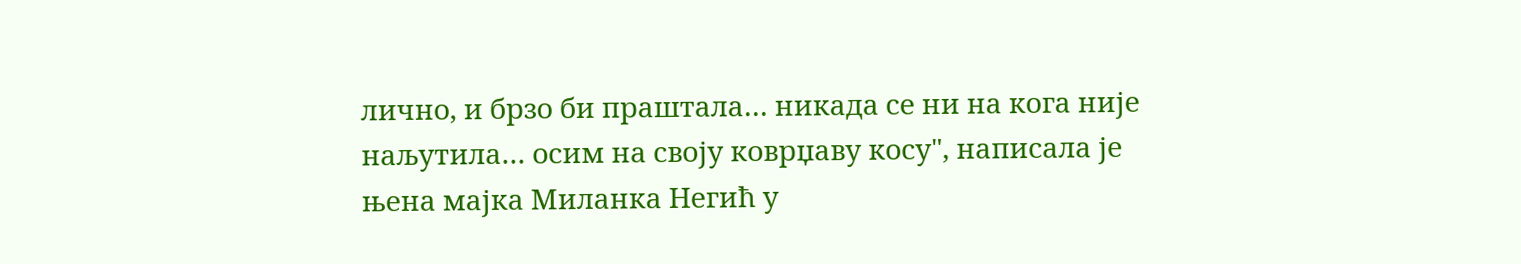лично, и брзо би праштала… никада се ни на кога није наљутила… осим на своју коврџаву косу", написала је њена мајка Миланка Негић у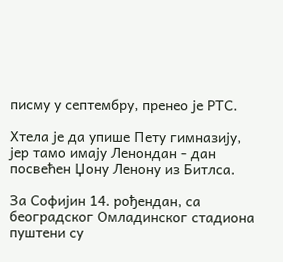писму у септембру, пренео је РТС.

Хтела је да упише Пету гимназију, јер тамо имају Ленондан - дан посвећен Џону Ленону из Битлса.

За Софијин 14. рођендан, са београдског Омладинског стадиона пуштени су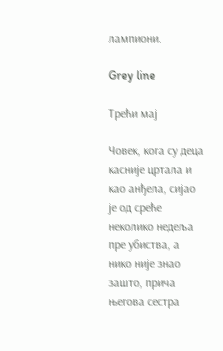лампиони.

Grey line

Трећи мај

Човек, кога су деца касније цртала и као анђела, сијао је од среће неколико недеља пре убиства, а нико није знао зашто, прича његова сестра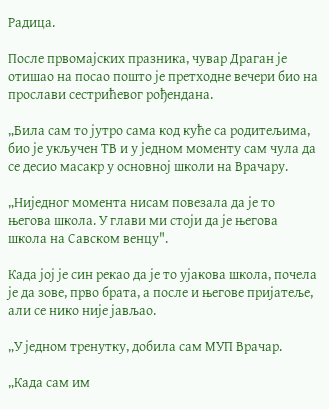Радица.

После првомајских празника, чувар Драган је отишао на посао пошто је претходне вечери био на прослави сестрићевог рођендана.

„Била сам то јутро сама код куће са родитељима, био је укључен ТВ и у једном моменту сам чула да се десио масакр у основној школи на Врачару.

„Ниједног момента нисам повезала да је то његова школа. У глави ми стоји да је његова школа на Савском венцу".

Када јој је син рекао да је то ујакова школа, почела је да зове, прво брата, а после и његове пријатеље, али се нико није јављао.

„У једном тренутку, добила сам МУП Врачар.

„Када сам им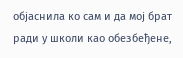објаснила ко сам и да мој брат ради у школи као обезбеђене,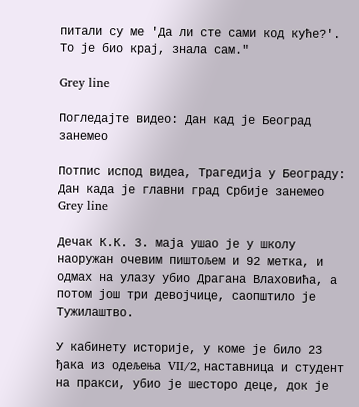питали су ме 'Да ли сте сами код куће?'. То је био крај, знала сам."

Grey line

Погледајте видео: Дан кад је Београд занемео

Потпис испод видеа, Трагедија у Београду: Дан када је главни град Србије занемео
Grey line

Дечак К.К. 3. маја ушао је у школу наоружан очевим пиштољем и 92 метка, и одмах на улазу убио Драгана Влаховића, а потом још три девојчице, саопштило је Тужилаштво.

У кабинету историје, у коме је било 23 ђака из одељења VII/2, наставница и студент на пракси, убио је шесторо деце, док је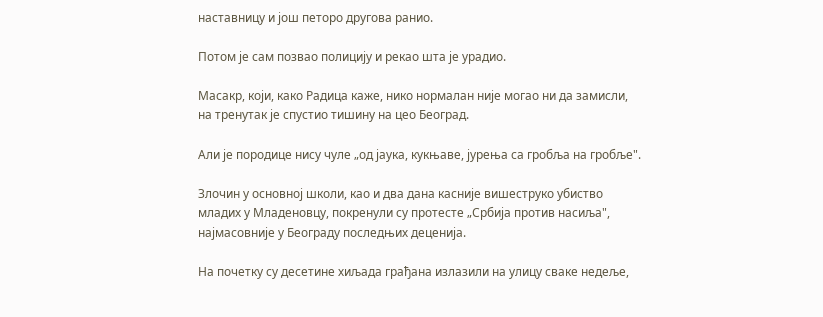наставницу и још петоро другова ранио.

Потом је сам позвао полицију и рекао шта је урадио.

Масакр, који, како Радица каже, нико нормалан није могао ни да замисли, на тренутак је спустио тишину на цео Београд.

Али је породице нису чуле „од јаука, кукњаве, јурења са гробља на гробље".

Злочин у основној школи, као и два дана касније вишеструко убиство младих у Младеновцу, покренули су протесте „Србија против насиља", најмасовније у Београду последњих деценија.

На почетку су десетине хиљада грађана излазили на улицу сваке недеље,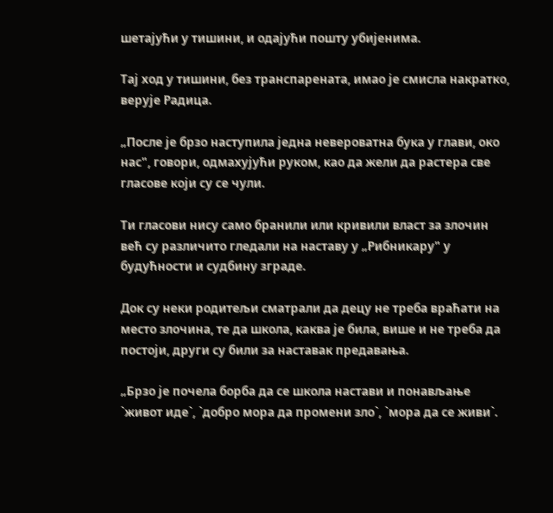шетајући у тишини, и одајући пошту убијенима.

Тај ход у тишини, без транспарената, имао је смисла накратко, верује Радица.

„После је брзо наступила једна невероватна бука у глави, око нас", говори, одмахујући руком, као да жели да растера све гласове који су се чули.

Ти гласови нису само бранили или кривили власт за злочин већ су различито гледали на наставу у „Рибникару" у будућности и судбину зграде.

Док су неки родитељи сматрали да децу не треба враћати на место злочина, те да школа, каква је била, више и не треба да постоји, други су били за наставак предавања.

„Брзо је почела борба да се школа настави и понављање `живот иде`, `добро мора да промени зло`, `мора да се живи`.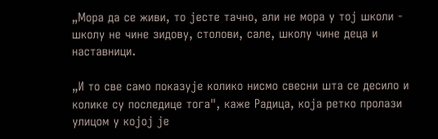„Мора да се живи, то јесте тачно, али не мора у тој школи - школу не чине зидову, столови, сале, школу чине деца и наставници.

„И то све само показује колико нисмо свесни шта се десило и колике су последице тога", каже Радица, која ретко пролази улицом у којој је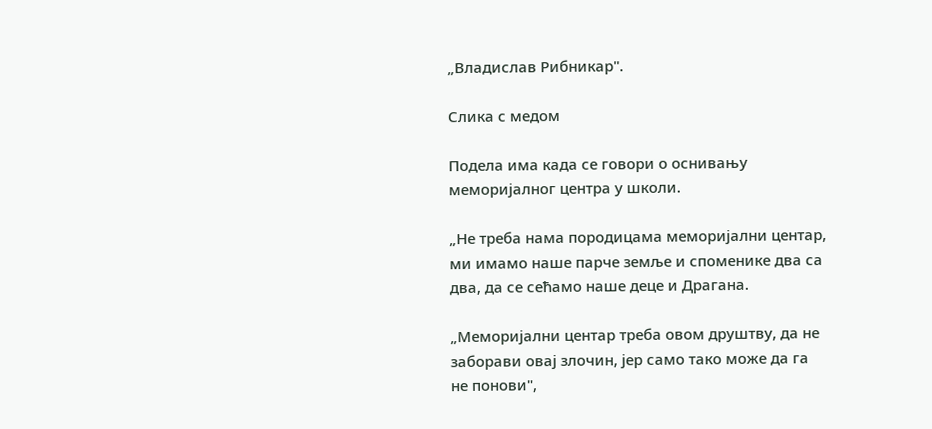„Владислав Рибникар".

Слика с медом

Подела има када се говори о оснивању меморијалног центра у школи.

„Не треба нама породицама меморијални центар, ми имамо наше парче земље и споменике два са два, да се сећамо наше деце и Драгана.

„Меморијални центар треба овом друштву, да не заборави овај злочин, јер само тако може да га не понови",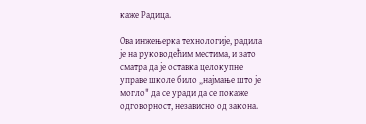каже Радица.

Ова инжењерка технологије, радила је на руководећим местима, и зато сматра да је оставка целокупне управе школе било „најмање што је могло" да се уради да се покаже одговорност, независно од закона.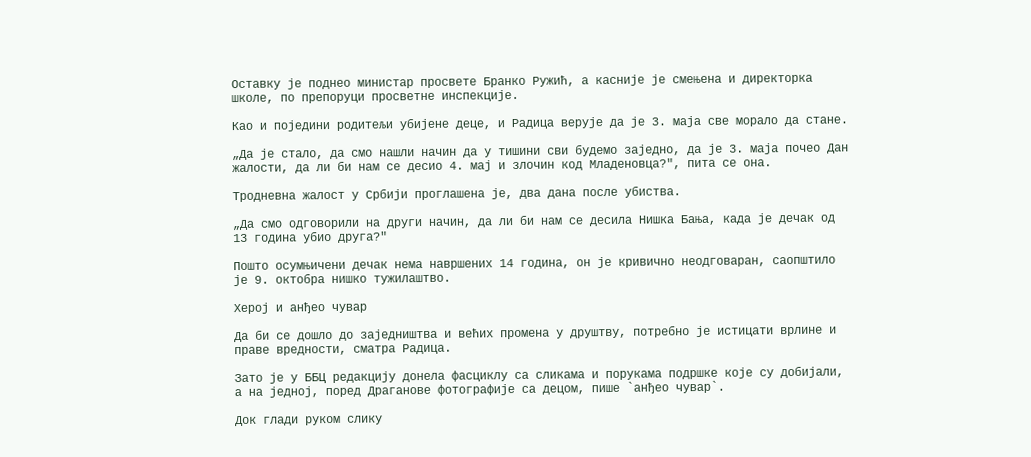Оставку је поднео министар просвете Бранко Ружић, а касније је смењена и директорка школе, по препоруци просветне инспекције.

Као и поједини родитељи убијене деце, и Радица верује да је 3. маја све морало да стане.

„Да је стало, да смо нашли начин да у тишини сви будемо заједно, да је 3. маја почео Дан жалости, да ли би нам се десио 4. мај и злочин код Младеновца?", пита се она.

Тродневна жалост у Србији проглашена је, два дана после убиства.

„Да смо одговорили на други начин, да ли би нам се десила Нишка Бања, када је дечак од 13 година убио друга?"

Пошто осумњичени дечак нема навршених 14 година, он је кривично неодговаран, саопштило је 9. октобра нишко тужилаштво.

Херој и анђео чувар

Да би се дошло до заједништва и већих промена у друштву, потребно је истицати врлине и праве вредности, сматра Радица.

Зато је у ББЦ редакцију донела фасциклу са сликама и порукама подршке које су добијали, а на једној, поред Драганове фотографије са децом, пише `анђео чувар`.

Док глади руком слику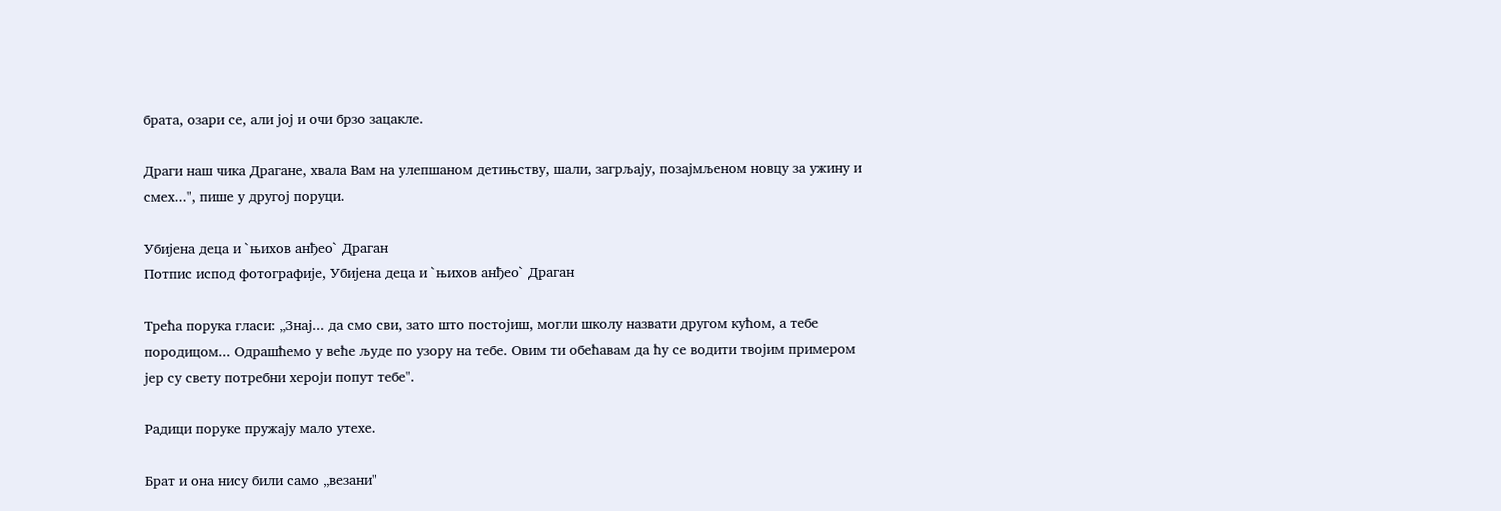брата, озари се, али јој и очи брзо зацакле.

Драги наш чика Драгане, хвала Вам на улепшаном детињству, шали, загрљају, позајмљеном новцу за ужину и смех...", пише у другој поруци.

Убијена деца и `њихов анђео` Драган
Потпис испод фотографије, Убијена деца и `њихов анђео` Драган

Трећа порука гласи: „Знај... да смо сви, зато што постојиш, могли школу назвати другом кућом, а тебе породицом... Одрашћемо у веће људе по узору на тебе. Овим ти обећавам да ћу се водити твојим примером јер су свету потребни хероји попут тебе".

Радици поруке пружају мало утехе.

Брат и она нису били само „везани"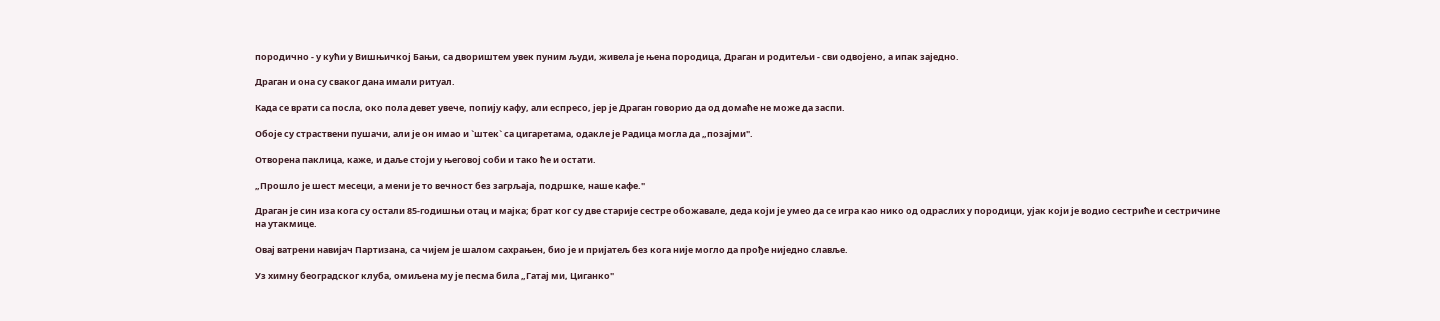породично - у кући у Вишњичкој Бањи, са двориштем увек пуним људи, живела је њена породица, Драган и родитељи - сви одвојено, а ипак заједно.

Драган и она су сваког дана имали ритуал.

Када се врати са посла, око пола девет увече, попију кафу, али еспресо, јер је Драган говорио да од домаће не може да заспи.

Обоје су страствени пушачи, али је он имао и `штек` са цигаретама, одакле је Радица могла да „позајми".

Отворена паклица, каже, и даље стоји у његовој соби и тако ће и остати.

„Прошло је шест месеци, а мени је то вечност без загрљаја, подршке, наше кафе."

Драган је син иза кога су остали 85-годишњи отац и мајка; брат ког су две старије сестре обожавале, деда који је умео да се игра као нико од одраслих у породици, ујак који је водио сестриће и сестричине на утакмице.

Овај ватрени навијач Партизана, са чијем је шалом сахрањен, био је и пријатељ без кога није могло да прође ниједно славље.

Уз химну београдског клуба, омиљена му је песма била „Гатај ми, Циганко"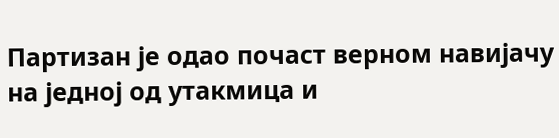Партизан је одао почаст верном навијачу на једној од утакмица и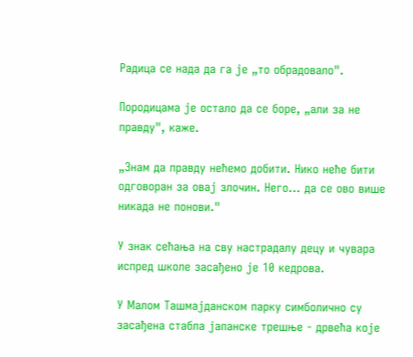Радица се нада да га је „то обрадовало".

Породицама је остало да се боре, „али за не правду", каже.

„Знам да правду нећемо добити. Нико неће бити одговоран за овај злочин. Него... да се ово више никада не понови."

У знак сећања на сву настрадалу децу и чувара испред школе засађено је 10 кедрова.

У Малом Ташмајданском парку симболично су засађена стабла јапанске трешње - дрвећа које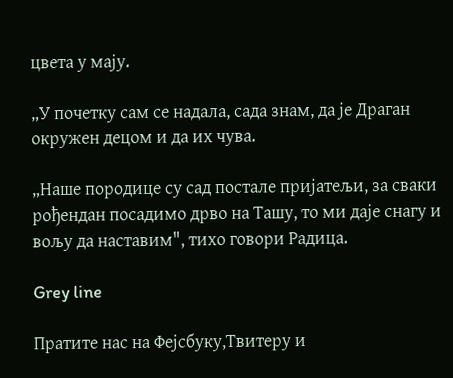цвета у мају.

„У почетку сам се надала, сада знам, да је Драган окружен децом и да их чува.

„Наше породице су сад постале пријатељи, за сваки рођендан посадимо дрво на Ташу, то ми даје снагу и вољу да наставим", тихо говори Радица.

Grey line

Пратите нас на Фејсбуку,Твитеру и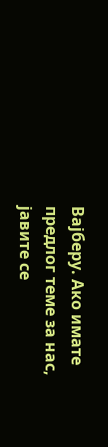Вајберу. Ако имате предлог теме за нас, јавите се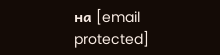на [email protected]